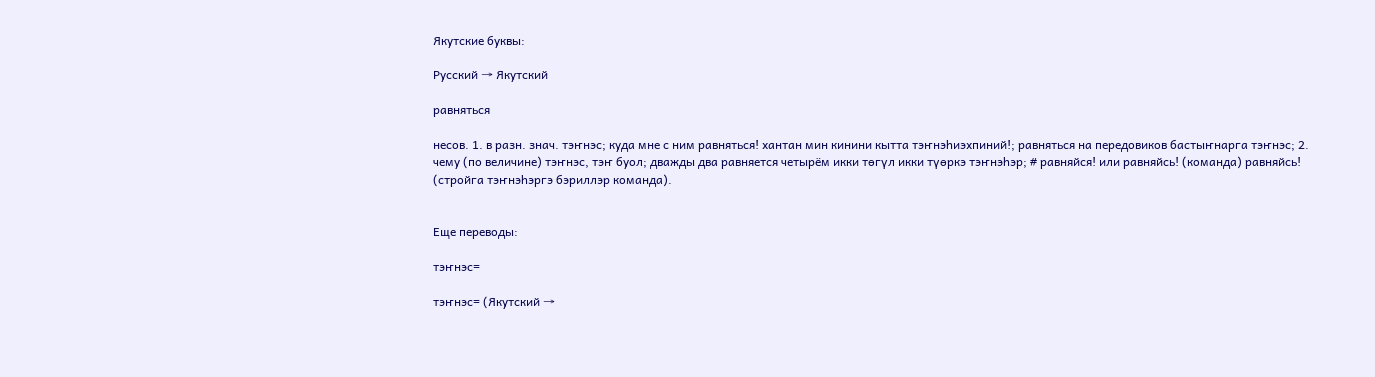Якутские буквы:

Русский → Якутский

равняться

несов. 1. в разн. знач. тэҥнэс; куда мне с ним равняться! хантан мин кинини кытта тэҥнэһиэхпиний!; равняться на передовиков бастыҥнарга тэҥнэс; 2. чему (по величине) тэҥнэс, тэҥ буол; дважды два равняется четырём икки төгүл икки түөркэ тэҥнэһэр; # равняйся! или равняйсь! (команда) равняйсь! (стройга тэҥнэһэргэ бэриллэр команда).


Еще переводы:

тэҥнэс=

тэҥнэс= (Якутский →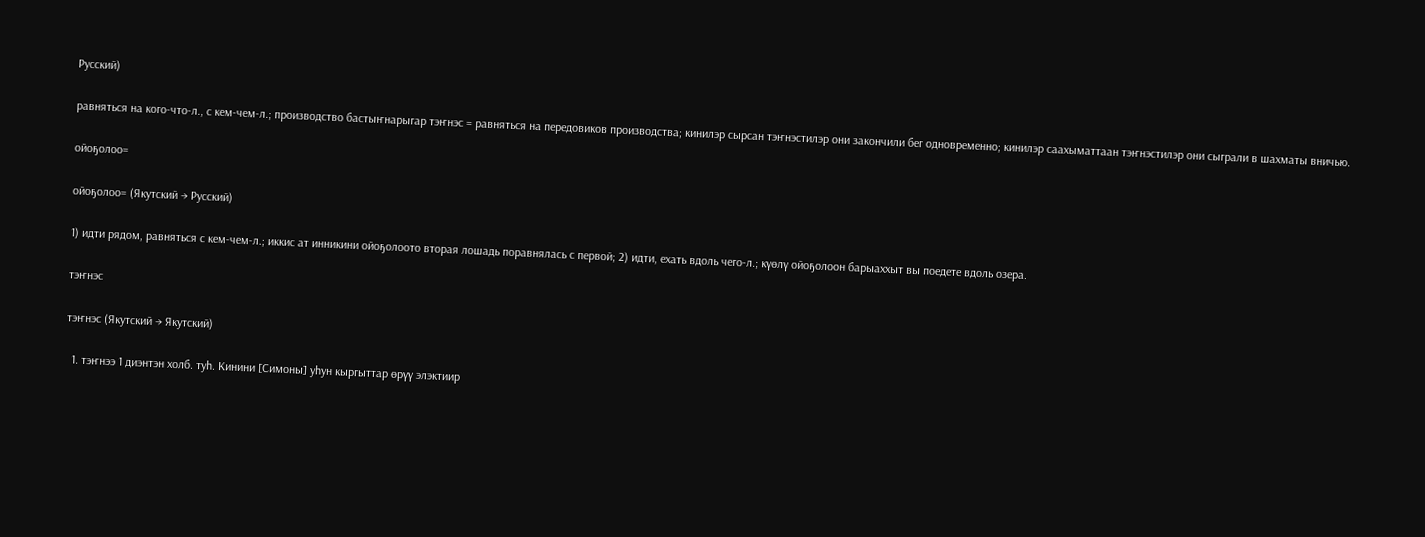Русский)

равняться на кого-что-л., с кем-чем-л.; производство бастыҥнарыгар тэҥнэс = равняться на передовиков производства; кинилэр сырсан тэҥнэстилэр они закончили бег одновременно; кинилэр саахыматтаан тэҥнэстилэр они сыграли в шахматы вничью.

ойоҕолоо=

ойоҕолоо= (Якутский → Русский)

1) идти рядом, равняться с кем-чем-л.; иккис ат инникини ойоҕолоото вторая лошадь поравнялась с первой; 2) идти, ехать вдоль чего-л.; күөлү ойоҕолоон барыаххыт вы поедете вдоль озера.

тэҥнэс

тэҥнэс (Якутский → Якутский)

  1. тэҥнээ 1 диэнтэн холб. туһ. Кинини [Симоны] уһун кыргыттар өрүү элэктиир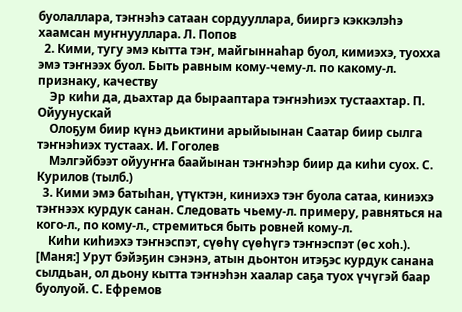буолаллара, тэҥнэһэ сатаан сордууллара, бииргэ кэккэлэһэ хаамсан муҥнууллара. Л. Попов
  2. Кими, тугу эмэ кытта тэҥ, майгыннаһар буол, кимиэхэ, туохха эмэ тэҥнээх буол. Быть равным кому-чему-л. по какому-л. признаку, качеству
    Эр киһи да, дьахтар да бырааптара тэҥнэһиэх тустаахтар. П. Ойуунускай
    Олоҕум биир күнэ дьиктини арыйыынан Саатар биир сылга тэҥнэһиэх тустаах. И. Гоголев
    Мэлгэйбээт ойууҥҥа баайынан тэҥнэһэр биир да киһи суох. С. Курилов (тылб.)
  3. Кими эмэ батыһан, үтүктэн, киниэхэ тэҥ буола сатаа, киниэхэ тэҥнээх курдук санан. Следовать чьему-л. примеру, равняться на кого-л., по кому-л., стремиться быть ровней кому-л.
    Киһи киһиэхэ тэҥнэспэт, сүөһү сүөһүгэ тэҥнэспэт (өс хоһ.). [Маня:] Урут бэйэҕин сэнэнэ, атын дьонтон итэҕэс курдук санана сылдьан, ол дьону кытта тэҥнэһэн хаалар саҕа туох үчүгэй баар буолуой. С. Ефремов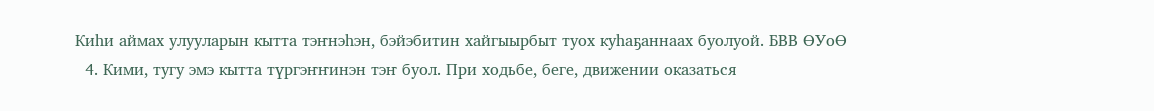Киһи аймах улууларын кытта тэҥнэһэн, бэйэбитин хайгыырбыт туох куһаҕаннаах буолуой. БВВ ӨУоӨ
  4. Кими, тугу эмэ кытта түргэҥҥинэн тэҥ буол. При ходьбе, беге, движении оказаться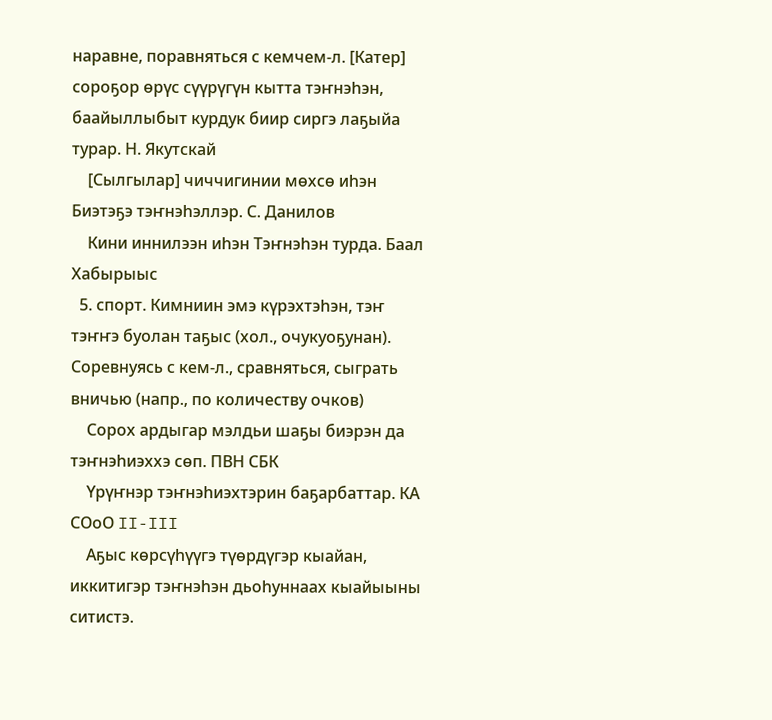наравне, поравняться с кемчем-л. [Катер] сороҕор өрүс сүүрүгүн кытта тэҥнэһэн, баайыллыбыт курдук биир сиргэ лаҕыйа турар. Н. Якутскай
    [Сылгылар] чиччигинии мөхсө иһэн Биэтэҕэ тэҥнэһэллэр. С. Данилов
    Кини иннилээн иһэн Тэҥнэһэн турда. Баал Хабырыыс
  5. спорт. Кимниин эмэ күрэхтэһэн, тэҥ тэҥҥэ буолан таҕыс (хол., очукуоҕунан). Соревнуясь с кем-л., сравняться, сыграть вничью (напр., по количеству очков)
    Сорох ардыгар мэлдьи шаҕы биэрэн да тэҥнэһиэххэ сөп. ПВН СБК
    Үрүҥнэр тэҥнэһиэхтэрин баҕарбаттар. КА СОоО II-III
    Аҕыс көрсүһүүгэ түөрдүгэр кыайан, иккитигэр тэҥнэһэн дьоһуннаах кыайыыны ситистэ.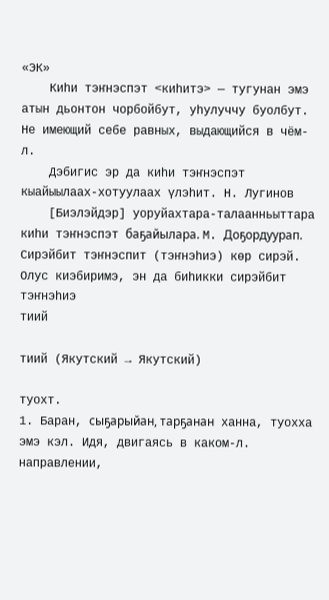«ЭК»
    Киһи тэҥнэспэт <киһитэ> — тугунан эмэ атын дьонтон чорбойбут, уһулуччу буолбут. Не имеющий себе равных, выдающийся в чём-л.
    Дэбигис эр да киһи тэҥнэспэт кыайыылаах-хотуулаах үлэһит. Н. Лугинов
    [Биэлэйдэр] уоруйахтара-талаанньыттара киһи тэҥнэспэт баҕайылара. М. Доҕордуурап. Сирэйбит тэҥнэспит (тэҥнэһиэ) көр сирэй. Олус киэбиримэ, эн да биһикки сирэйбит тэҥнэһиэ
тиий

тиий (Якутский → Якутский)

туохт.
1. Баран, сыҕарыйан, тарҕанан ханна, туохха эмэ кэл. Идя, двигаясь в каком-л. направлении,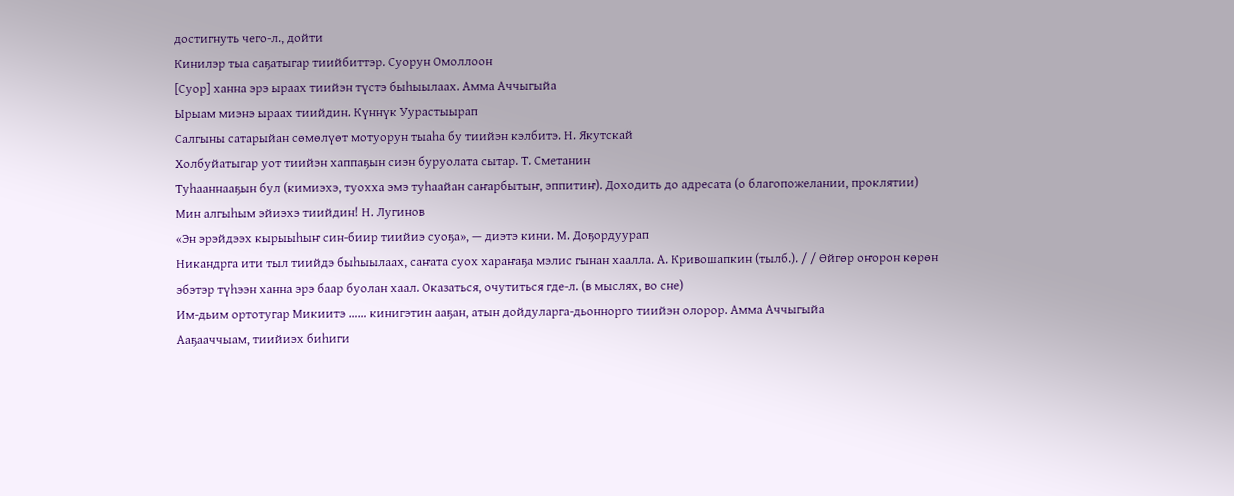достигнуть чего-л., дойти
Кинилэр тыа саҕатыгар тиийбиттэр. Суорун Омоллоон
[Суор] ханна эрэ ыраах тиийэн түстэ быһыылаах. Амма Аччыгыйа
Ырыам миэнэ ыраах тиийдин. Күннүк Уурастыырап
Салгыны сатарыйан сөмөлүөт мотуорун тыаһа бу тиийэн кэлбитэ. Н. Якутскай
Холбуйатыгар уот тиийэн хаппаҕын сиэн буруолата сытар. Т. Сметанин
Туһааннааҕын бул (кимиэхэ, туохха эмэ туһаайан саҥарбытыҥ, эппитиҥ). Доходить до адресата (о благопожелании, проклятии)
Мин алгыһым эйиэхэ тиийдин! Н. Лугинов
«Эн эрэйдээх кырыыһыҥ син-биир тиийиэ суоҕа», — диэтэ кини. М. Доҕордуурап
Никандрга ити тыл тиийдэ быһыылаах, саҥата суох хараҥаҕа мэлис гынан хаалла. А. Кривошапкин (тылб.). / / Өйгөр оҥорон көрөн эбэтэр түһээн ханна эрэ баар буолан хаал. Оказаться, очутиться где-л. (в мыслях, во сне)
Им-дьим ортотугар Микиитэ …… кинигэтин ааҕан, атын дойдуларга-дьоннорго тиийэн олорор. Амма Аччыгыйа
Ааҕааччыам, тиийиэх биһиги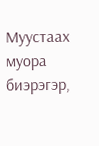Муустаах муора биэрэгэр,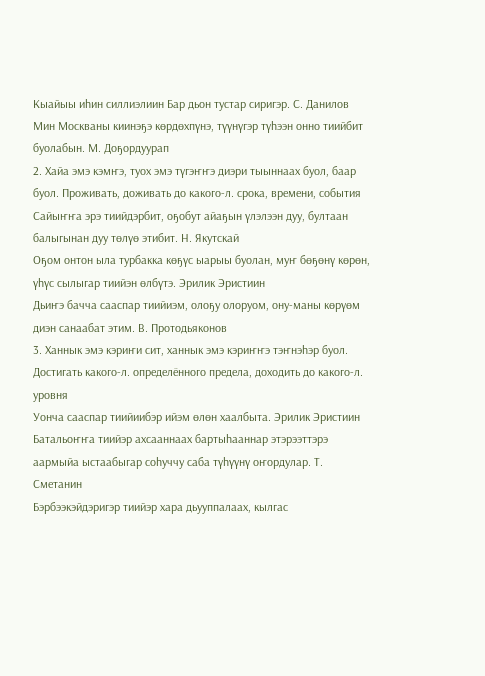Кыайыы иһин силлиэлиин Бар дьон тустар сиригэр. С. Данилов
Мин Москваны киинэҕэ көрдөхпүнэ, түүнүгэр түһээн онно тиийбит буолабын. М. Доҕордуурап
2. Хайа эмэ кэмҥэ, туох эмэ түгэҥҥэ диэри тыыннаах буол, баар буол. Проживать, доживать до какого-л. срока, времени, события
Сайыҥҥа эрэ тиийдэрбит, оҕобут айаҕын үлэлээн дуу, бултаан балыгынан дуу төлүө этибит. Н. Якутскай
Оҕом онтон ыла турбакка көҕүс ыарыы буолан, муҥ бөҕөнү көрөн, үһүс сылыгар тиийэн өлбүтэ. Эрилик Эристиин
Дьиҥэ бачча сааспар тиийиэм, олоҕу олоруом, ону-маны көрүөм диэн санаабат этим. В. Протодьяконов
3. Ханнык эмэ кэриҥи сит, ханнык эмэ кэриҥҥэ тэҥнэһэр буол. Достигать какого-л. определённого предела, доходить до какого-л. уровня
Уонча сааспар тиийиибэр ийэм өлөн хаалбыта. Эрилик Эристиин
Батальоҥҥа тиийэр ахсааннаах бартыһааннар этэрээттэрэ аармыйа ыстаабыгар соһуччу саба түһүүнү оҥордулар. Т. Сметанин
Бэрбээкэйдэригэр тиийэр хара дьууппалаах, кылгас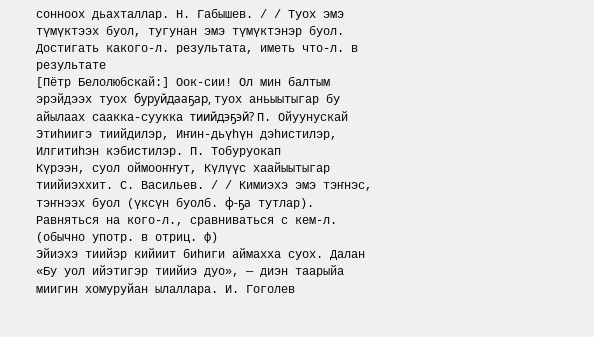сонноох дьахталлар. Н. Габышев. / / Туох эмэ түмүктээх буол, тугунан эмэ түмүктэнэр буол. Достигать какого-л. результата, иметь что-л. в результате
[Пётр Белолюбскай:] Оок-сии! Ол мин балтым эрэйдээх туох буруйдааҕар, туох аньыытыгар бу айылаах саакка-суукка тиийдэҕэй? П. Ойуунускай
Этиһиигэ тиийдилэр, Иҥин-дьүһүн дэһистилэр, Илгитиһэн кэбистилэр. П. Тобуруокап
Күрээн, суол оймооҥҥут, Күлүүс хаайыытыгар тиийиэххит. С. Васильев. / / Кимиэхэ эмэ тэҥнэс, тэҥнээх буол (үксүн буолб. ф-ҕа тутлар). Равняться на кого-л., сравниваться с кем-л. (обычно употр. в отриц. ф)
Эйиэхэ тиийэр кийиит биһиги аймахха суох. Далан
«Бу уол ийэтигэр тиийиэ дуо», — диэн таарыйа миигин хомуруйан ылаллара. И. Гоголев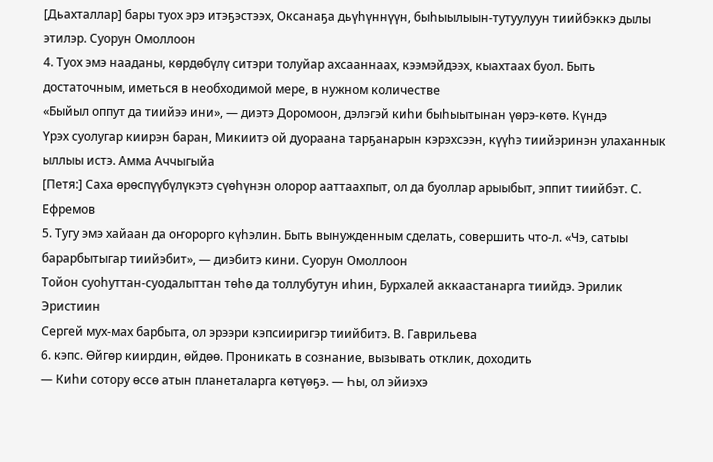[Дьахталлар] бары туох эрэ итэҕэстээх, Оксанаҕа дьүһүннүүн, быһыылыын-тутуулуун тиийбэккэ дылы этилэр. Суорун Омоллоон
4. Туох эмэ нааданы, көрдөбүлү ситэри толуйар ахсааннаах, кээмэйдээх, кыахтаах буол. Быть достаточным, иметься в необходимой мере, в нужном количестве
«Быйыл оппут да тиийээ ини», — диэтэ Доромоон, дэлэгэй киһи быһыытынан үөрэ-көтө. Күндэ
Үрэх суолугар киирэн баран, Микиитэ ой дуораана тарҕанарын кэрэхсээн, күүһэ тиийэринэн улаханнык ыллыы истэ. Амма Аччыгыйа
[Петя:] Саха өрөспүүбүлүкэтэ сүөһүнэн олорор ааттаахпыт, ол да буоллар арыыбыт, эппит тиийбэт. С. Ефремов
5. Тугу эмэ хайаан да оҥорорго күһэлин. Быть вынужденным сделать, совершить что-л. «Чэ, сатыы барарбытыгар тиийэбит», — диэбитэ кини. Суорун Омоллоон
Тойон суоһуттан-суодалыттан төһө да толлубутун иһин, Бурхалей аккаастанарга тиийдэ. Эрилик Эристиин
Сергей мух-мах барбыта, ол эрээри кэпсииригэр тиийбитэ. В. Гаврильева
6. кэпс. Өйгөр киирдин, өйдөө. Проникать в сознание, вызывать отклик, доходить
— Киһи сотору өссө атын планеталарга көтүөҕэ. — Һы, ол эйиэхэ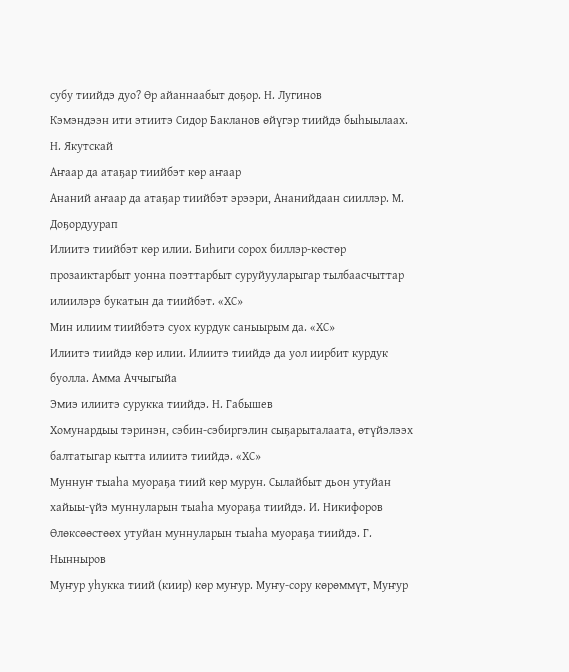субу тиийдэ дуо? Өр айаннаабыт доҕор. Н. Лугинов
Кэмэндээн ити этиитэ Сидор Бакланов өйүгэр тиийдэ быһыылаах. Н. Якутскай
Аҥаар да атаҕар тиийбэт көр аҥаар
Ананий аҥаар да атаҕар тиийбэт эрээри, Ананийдаан сииллэр. М. Доҕордуурап
Илиитэ тиийбэт көр илии. Биһиги сорох биллэр-көстөр прозаиктарбыт уонна поэттарбыт суруйууларыгар тылбаасчыттар илиилэрэ букатын да тиийбэт. «ХС»
Мин илиим тиийбэтэ суох курдук саныырым да. «ХС»
Илиитэ тиийдэ көр илии. Илиитэ тиийдэ да уол иирбит курдук буолла. Амма Аччыгыйа
Эмиэ илиитэ сурукка тиийдэ. Н. Габышев
Хомунардыы тэринэн, сэбин-сэбиргэлин сыҕарыталаата, өтүйэлээх балтатыгар кытта илиитэ тиийдэ. «ХС»
Муннуҥ тыаһа муораҕа тиий көр мурун. Сылайбыт дьон утуйан хайыы-үйэ муннуларын тыаһа муораҕа тиийдэ. И. Никифоров
Өлөксөөстөөх утуйан муннуларын тыаһа муораҕа тиийдэ. Г. Нынныров
Муҥур уһукка тиий (киир) көр муҥур. Муҥу-сору көрөммүт, Муҥур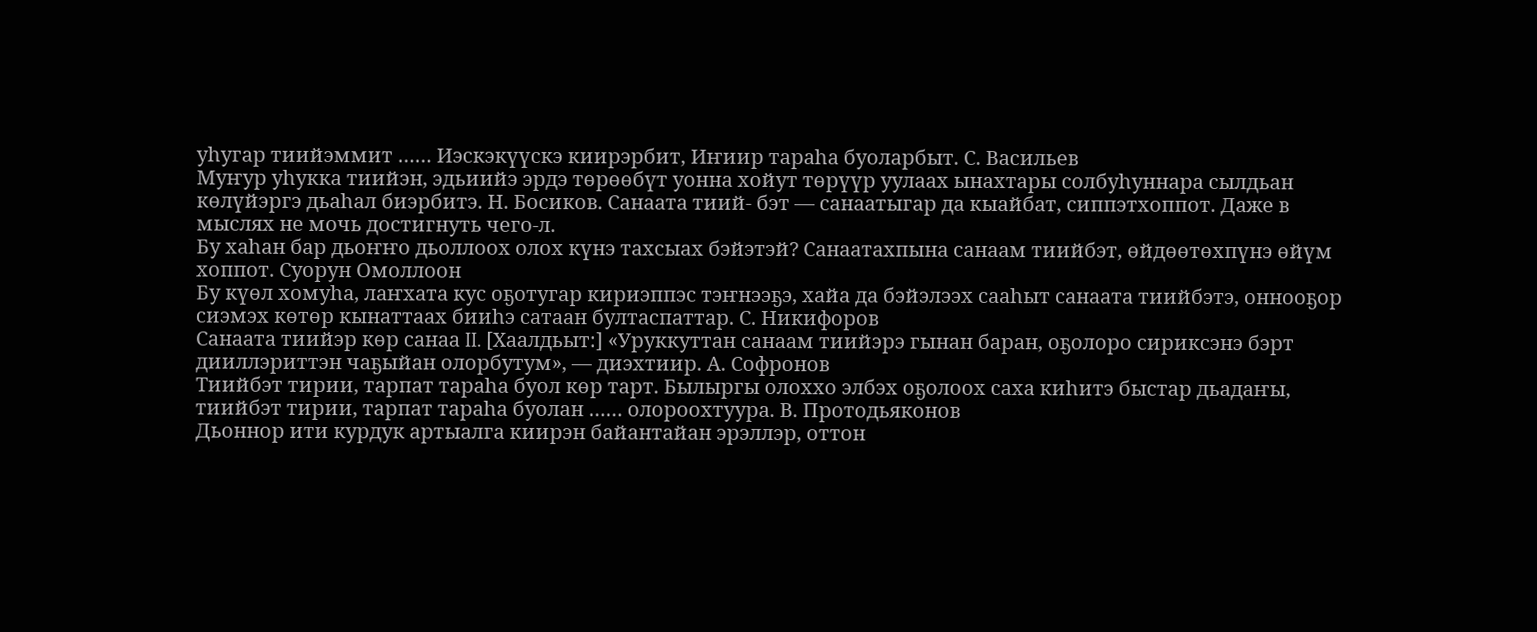уһугар тиийэммит …… Иэскэкүүскэ киирэрбит, Иҥиир тараһа буоларбыт. С. Васильев
Муҥур уһукка тиийэн, эдьиийэ эрдэ төрөөбүт уонна хойут төрүүр уулаах ынахтары солбуһуннара сылдьан көлүйэргэ дьаһал биэрбитэ. Н. Босиков. Санаата тиий- бэт — санаатыгар да кыайбат, сиппэтхоппот. Даже в мыслях не мочь достигнуть чего-л.
Бу хаһан бар дьоҥҥо дьоллоох олох күнэ тахсыах бэйэтэй? Санаатахпына санаам тиийбэт, өйдөөтөхпүнэ өйүм хоппот. Суорун Омоллоон
Бу күөл хомуһа, лаҥхата кус оҕотугар кириэппэс тэҥнээҕэ, хайа да бэйэлээх сааһыт санаата тиийбэтэ, оннооҕор сиэмэх көтөр кынаттаах бииһэ сатаан бултаспаттар. С. Никифоров
Санаата тиийэр көр санаа II. [Хаалдьыт:] «Уруккуттан санаам тиийэрэ гынан баран, оҕолоро сириксэнэ бэрт дииллэриттэн чаҕыйан олорбутум», — диэхтиир. А. Софронов
Тиийбэт тирии, тарпат тараһа буол көр тарт. Былыргы олоххо элбэх оҕолоох саха киһитэ быстар дьадаҥы, тиийбэт тирии, тарпат тараһа буолан …… олороохтуура. В. Протодьяконов
Дьоннор ити курдук артыалга киирэн байантайан эрэллэр, оттон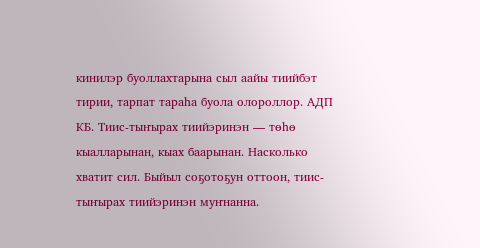кинилэр буоллахтарына сыл аайы тиийбэт тирии, тарпат тараһа буола олороллор. АДП КБ. Тиис-тыҥырах тиийэринэн — төһө кыалларынан, кыах баарынан. Насколько хватит сил. Быйыл соҕотоҕун оттоон, тиис-тыҥырах тиийэринэн муҥнанна.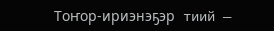Тоҥор-ириэнэҕэр тиий —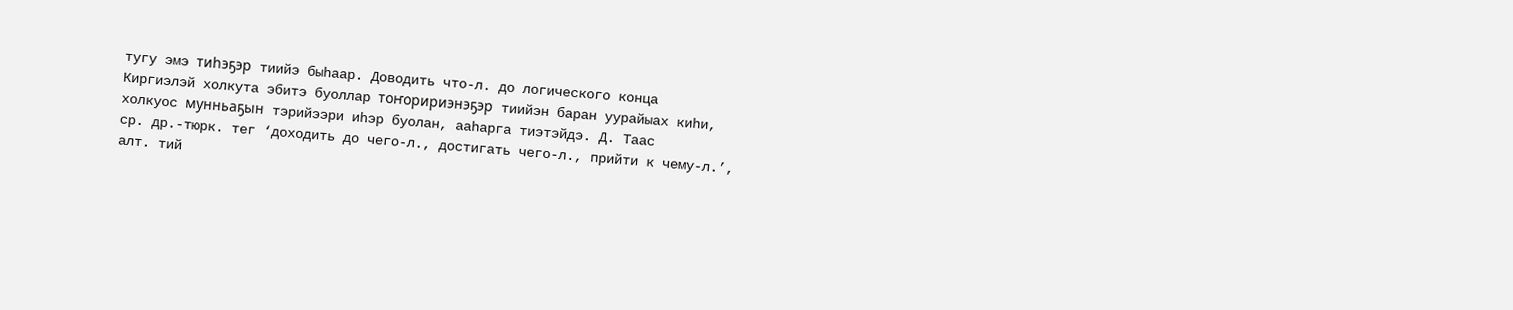тугу эмэ тиһэҕэр тиийэ быһаар. Доводить что-л. до логического конца
Киргиэлэй холкута эбитэ буоллар тоҥоририэнэҕэр тиийэн баран уурайыах киһи, холкуос мунньаҕын тэрийээри иһэр буолан, ааһарга тиэтэйдэ. Д. Таас
ср. др.-тюрк. тег ‘доходить до чего-л., достигать чего-л., прийти к чему-л.’, алт. тий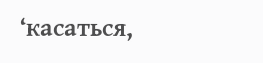‘касаться,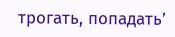трогать, попадать’